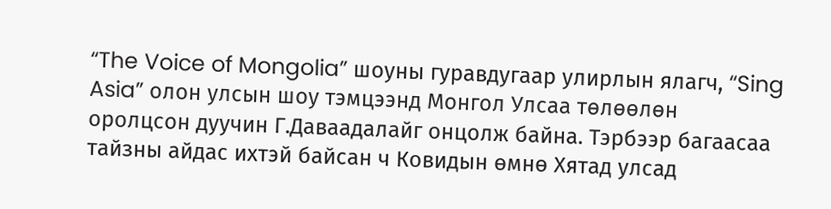“The Voice of Mongolia” шоуны гуравдугаар улирлын ялагч, “Sing Asia” олон улсын шоу тэмцээнд Монгол Улсаа төлөөлөн оролцсон дуучин Г.Даваадалайг онцолж байна. Тэрбээр багаасаа тайзны айдас ихтэй байсан ч Ковидын өмнө Хятад улсад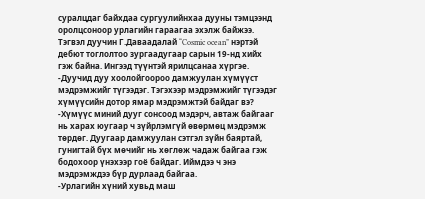суралцдаг байхдаа сургуулийнхаа дууны тэмцээнд оролцсоноор урлагийн гараагаа эхэлж байжээ. Тэгвэл дуучин Г.Даваадалай “Cosmic ocean” нэртэй дебют тоглолтоо зургаадугаар сарын 19-нд хийх гэж байна. Ингээд түүнтэй ярилцсанаа хүргэе.
-Дуучид дуу хоолойгоороо дамжуулан хүмүүст мэдрэмжийг түгээдэг. Тэгэхээр мэдрэмжийг түгээдэг хүмүүсийн дотор ямар мэдрэмжтэй байдаг вэ?
-Хүмүүс миний дууг сонсоод мэдэрч, автаж байгааг нь харах юугаар ч зүйрлэмгүй өвөрмөц мэдрэмж төрдөг. Дуугаар дамжуулан сэтгэл зүйн баяртай, гунигтай бүх мөчийг нь хөглөж чадаж байгаа гэж бодохоор үнэхээр гоё байдаг. Иймдээ ч энэ мэдрэмждээ бүр дурлаад байгаа.
-Урлагийн хүний хувьд маш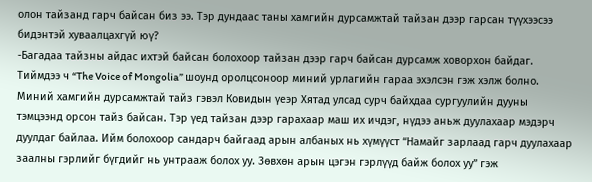олон тайзанд гарч байсан биз ээ. Тэр дундаас таны хамгийн дурсамжтай тайзан дээр гарсан түүхээсээ бидэнтэй хуваалцахгүй юү?
-Багадаа тайзны айдас ихтэй байсан болохоор тайзан дээр гарч байсан дурсамж ховорхон байдаг. Тиймдээ ч “The Voice of Mongolia” шоунд оролцсоноор миний урлагийн гараа эхэлсэн гэж хэлж болно. Миний хамгийн дурсамжтай тайз гэвэл Ковидын үеэр Хятад улсад сурч байхдаа сургуулийн дууны тэмцээнд орсон тайз байсан. Тэр үед тайзан дээр гарахаар маш их ичдэг, нүдээ аньж дуулахаар мэдэрч дуулдаг байлаа. Ийм болохоор сандарч байгаад арын албаных нь хүмүүст “Намайг зарлаад гарч дуулахаар заалны гэрлийг бүгдийг нь унтрааж болох уу. Зөвхөн арын цэгэн гэрлүүд байж болох уу” гэж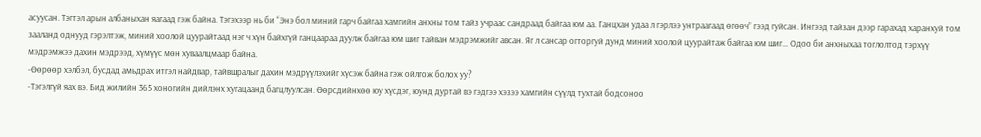асуусан. Тэгтэл арын албаныхан яагаад гэж байна. Тэгэхээр нь би “Энэ бол миний гарч байгаа хамгийн анхны том тайз учраас сандраад байгаа юм аа. Ганцхан удаа л гэрлээ унтраагаад өгөөч” гээд гуйсан. Ингээд тайзан дээр гарахад харанхуй том зааланд однууд гэрэлтэж, миний хоолой цуурайтаад нэг ч хүн байхгүй ганцаараа дуулж байгаа юм шиг тайван мэдрэмжийг авсан. Яг л сансар огторгуй дунд миний хоолой цуурайтаж байгаа юм шиг… Одоо би анхныхаа тоглолтод тэрхүү мэдрэмжээ дахин мэдрээд, хүмүүс мөн хуваалцмаар байна.
-Өөрөөр хэлбэл, бусдад амьдрах итгэл найдвар, тайвшралыг дахин мэдрүүлэхийг хүсэж байна гэж ойлгож болох уу?
-Тэгэлгүй яах вэ. Бид жилийн 365 хоногийн дийлэнх хугацаанд багцлуулсан. Өөрсдийнхөө юу хүсдэг, юунд дуртай вэ гэдгээ хэзээ хамгийн сүүлд тухтай бодсоноо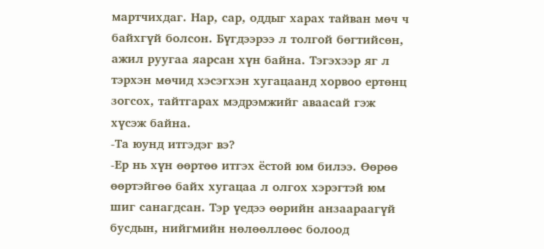мартчихдаг. Нар, сар, оддыг харах тайван мөч ч байхгүй болсон. Бүгдээрээ л толгой бөгтийсөн, ажил руугаа яарсан хүн байна. Тэгэхээр яг л тэрхэн мөчид хэсэгхэн хугацаанд хорвоо ертөнц зогсох, тайтгарах мэдрэмжийг аваасай гэж хүсэж байна.
-Та юунд итгэдэг вэ?
-Ер нь хүн өөртөө итгэх ёстой юм билээ. Өөрөө өөртэйгөө байх хугацаа л олгох хэрэгтэй юм шиг санагдсан. Тэр үедээ өөрийн анзаараагүй бусдын, нийгмийн нөлөөллөөс болоод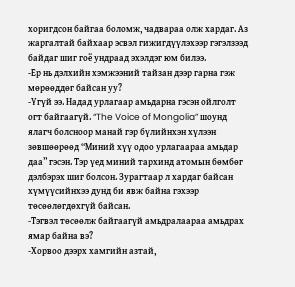хоригдсон байгаа боломж, чадвараа олж хардаг. Аз жаргалтай байхаар эсвэл гижигдүүлэхээр гэгэлзээд байдаг шиг гоё ундраад эхэлдэг юм билээ.
-Ер нь дэлхийн хэмжээний тайзан дээр гарна гэж мөрөөддөг байсан уу?
-Үгүй ээ. Надад урлагаар амьдарна гэсэн ойлголт огт байгаагүй. “The Voice of Mongolia” шоунд ялагч болсноор манай гэр бүлийнхэн хүлээн зөвшөөрөөд “Миний хүү одоо урлагаараа амьдар даа” гэсэн. Тэр үед миний тархинд атомын бөмбөг дэлбэрэх шиг болсон. Зурагтаар л хардаг байсан хүмүүсийнхээ дунд би явж байна гэхээр төсөөлөгдөхгүй байсан.
-Тэгвэл төсөөлж байгаагүй амьдралаараа амьдрах ямар байна вэ?
-Хорвоо дээрх хамгийн азтай,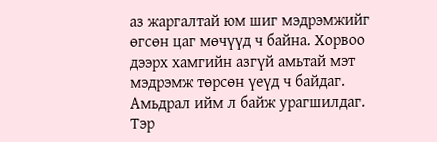аз жаргалтай юм шиг мэдрэмжийг өгсөн цаг мөчүүд ч байна. Хорвоо дээрх хамгийн азгүй амьтай мэт мэдрэмж төрсөн үеүд ч байдаг. Амьдрал ийм л байж урагшилдаг. Тэр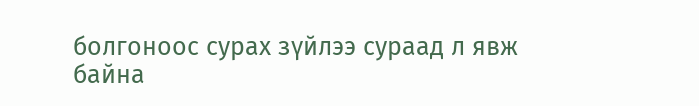болгоноос сурах зүйлээ сураад л явж байна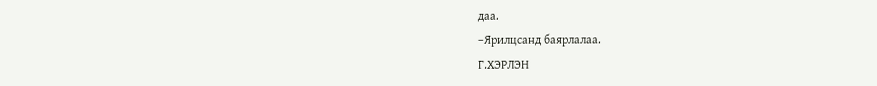даа.
–Ярилцсанд баярлалаа.
Г.ХЭРЛЭН